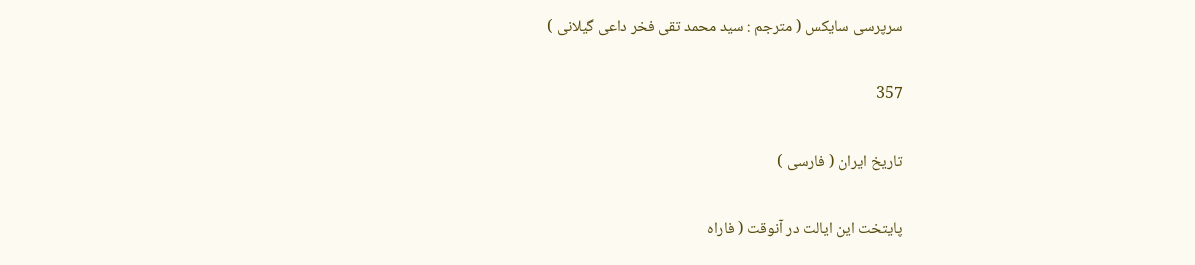سرپرسى سايكس ( مترجم : سيد محمد تقى فخر داعى گيلانى )

357

تاريخ ايران ( فارسى )

پايتخت اين ايالت در آنوقت ( فاراه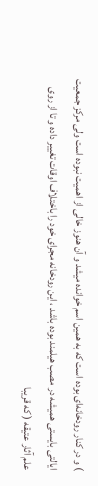) و در كنار رودخانه‌اى بوده است كه به همين اسم خوانده ميشد و آن هنوز خالى از اهميت نبوده است ولى مركز جمعيت ايالتى بايستى هميشه در مصب هيلمند بوده باشد ، اين رودخانه مجراى خود را باختلاف اوقات تغيير داده و تا از روى علم آثار عتيقه ( كه قريبا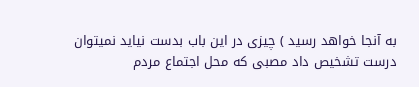به آنجا خواهد رسيد ) چيزى در اين باب بدست نيايد نميتوان درست تشخيص داد مصبى كه محل اجتماع مردم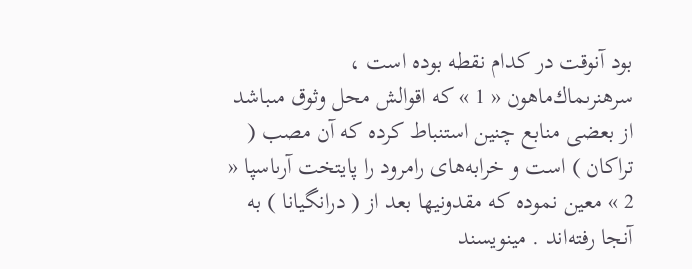بود آنوقت در كدام نقطه بوده است ، سرهنرىماك‌ماهون « 1 » كه اقوالش محل وثوق مىباشد از بعضى منابع چنين استنباط كرده كه آن مصب ( تراكان ) است و خرابه‌هاى رامرود را پايتخت آرىاسپا « 2 » معين نموده كه مقدونيها بعد از ( درانگيانا ) به آنجا رفته‌اند . مينويسند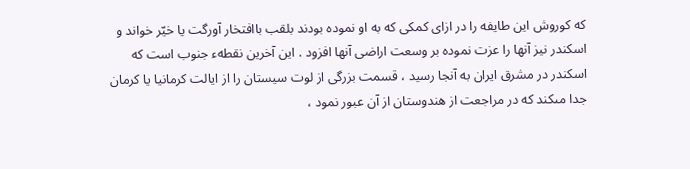كه كوروش اين طايفه را در ازاى كمكى كه به او نموده بودند بلقب باافتخار آورگت يا خيّر خواند و اسكندر نيز آنها را عزت نموده بر وسعت اراضى آنها افزود . اين آخرين نقطهء جنوب است كه اسكندر در مشرق ايران به آنجا رسيد ، قسمت بزرگى از لوت سيستان را از ايالت كرمانيا يا كرمان جدا مىكند كه در مراجعت از هندوستان از آن عبور نمود ،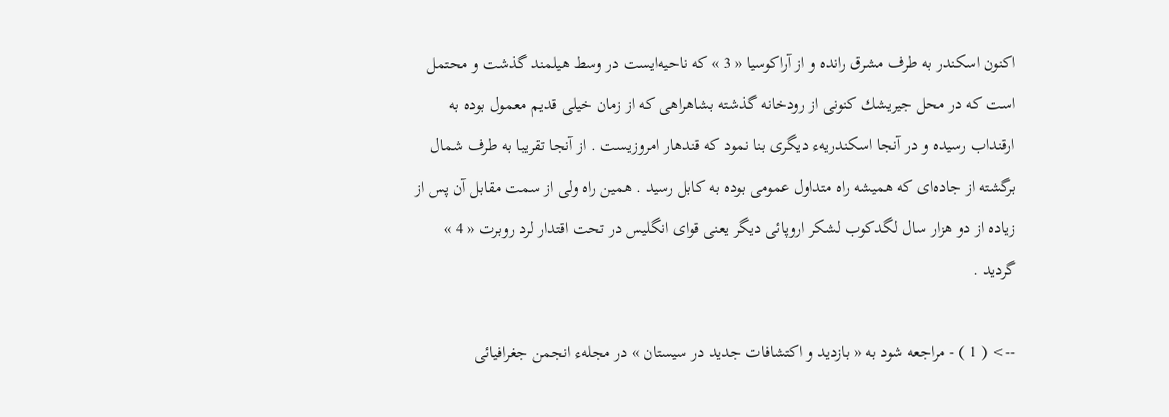اكنون اسكندر به طرف مشرق رانده و از آراكوسيا « 3 » كه ناحيه‌ايست در وسط هيلمند گذشت و محتمل است كه در محل جيريشك كنونى از رودخانه گذشته بشاهراهى كه از زمان خيلى قديم معمول بوده به ارقنداب رسيده و در آنجا اسكندريهء ديگرى بنا نمود كه قندهار امروزيست . از آنجا تقريبا به طرف شمال برگشته از جاده‌اى كه هميشه راه متداول عمومى بوده به كابل رسيد . همين راه ولى از سمت مقابل آن پس از زياده از دو هزار سال لگدكوب لشكر اروپائى ديگر يعنى قواى انگليس در تحت اقتدار لرد روبرت « 4 » گرديد .

--> ( 1 ) - مراجعه شود به « بازديد و اكتشافات جديد در سيستان » در مجلهء انجمن جغرافيائى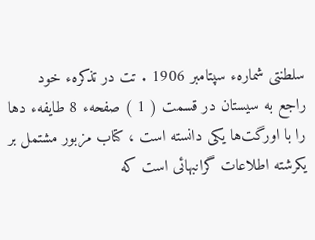سلطنتى شمارهء سپتامبر 1906 . تت در تذكرهء خود راجع به سيستان در قسمت ( 1 ) صفحهء 8 طايفهء دها را با اورگت‌ها يكى دانسته است ، كتاب مزبور مشتمل بر يكرشته اطلاعات گرانبهائى است كه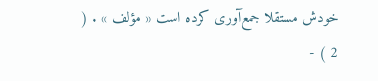خودش مستقلا جمع‌آورى كرده است « مؤلف » . ( 2 ) -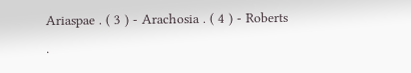Ariaspae . ( 3 ) - Arachosia . ( 4 ) - Roberts .